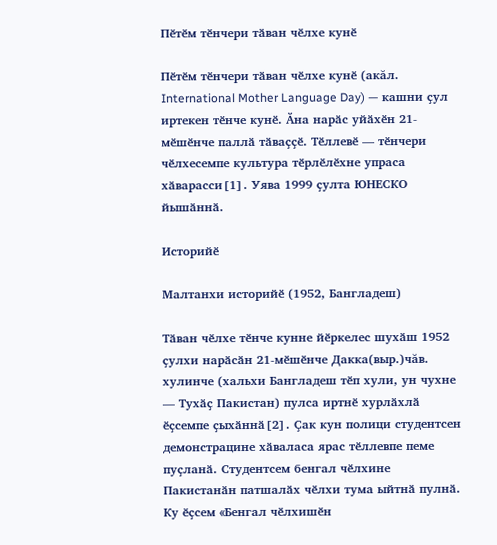Пӗтӗм тӗнчери тӑван чӗлхе кунӗ

Пӗтӗм тӗнчери тӑван чӗлхе кунӗ (акăл. International Mother Language Day) — кашни ҫул иртекен тӗнче кунӗ. Ӑна нарӑс уйӑхӗн 21-мӗшӗнче паллӑ тӑваҫҫӗ. Тӗллевӗ — тӗнчери чӗлхесемпе культура тӗрлӗлӗхне упраса хӑварасси[1]. Уява 1999 ҫулта ЮНЕСКО йышӑннӑ.

Историйӗ

Малтанхи историйӗ (1952, Бангладеш)

Тӑван чӗлхе тӗнче кунне йӗркелес шухӑш 1952 ҫулхи нарӑсӑн 21-мӗшӗнче Дакка(выр.)чăв. хулинче (хальхи Бангладеш тӗп хули, ун чухне — Тухӑҫ Пакистан) пулса иртнӗ хурлӑхлӑ ӗҫсемпе ҫыхӑннӑ[2]. Ҫак кун полици студентсен демонстрацине хӑваласа ярас тӗллевпе пеме пуҫланӑ. Студентсем бенгал чӗлхине Пакистанӑн патшалӑх чӗлхи тума ыйтнӑ пулнӑ. Ку ӗҫсем «Бенгал чӗлхишӗн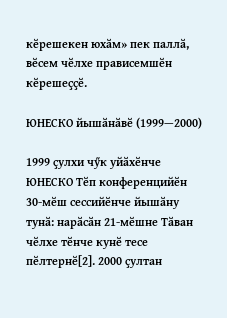кӗрешекен юхӑм» пек паллӑ, вӗсем чӗлхе прависемшӗн кӗрешеҫҫӗ.

ЮНЕСКО йышӑнӑвӗ (1999—2000)

1999 ҫулхи чӳк уйӑхӗнче ЮНЕСКО Тӗп конференцийӗн 30-мӗш сессийӗнче йышӑну тунӑ: нарӑсӑн 21-мӗшне Тӑван чӗлхе тӗнче кунӗ тесе пӗлтернӗ[2]. 2000 ҫултан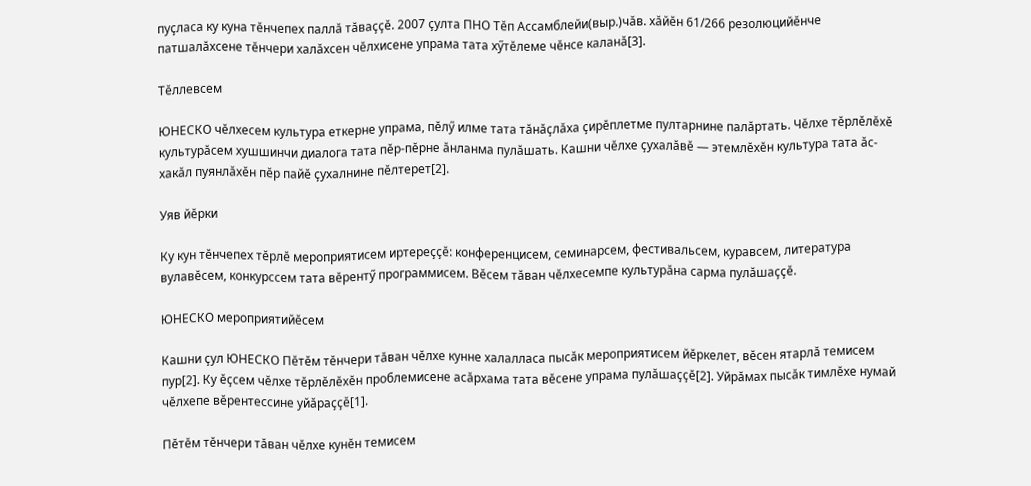пуҫласа ку куна тӗнчепех паллӑ тӑваҫҫӗ. 2007 ҫулта ПНО Тӗп Ассамблейи(выр.)чăв. хӑйӗн 61/266 резолюцийӗнче патшалӑхсене тӗнчери халӑхсен чӗлхисене упрама тата хӳтӗлеме чӗнсе каланӑ[3].

Тӗллевсем

ЮНЕСКО чӗлхесем культура еткерне упрама, пӗлӳ илме тата тӑнӑҫлӑха ҫирӗплетме пултарнине палӑртать. Чӗлхе тӗрлӗлӗхӗ культурӑсем хушшинчи диалога тата пӗр-пӗрне ӑнланма пулӑшать. Кашни чӗлхе ҫухалӑвӗ — этемлӗхӗн культура тата ӑс-хакӑл пуянлӑхӗн пӗр пайӗ ҫухалнине пӗлтерет[2].

Уяв йӗрки

Ку кун тӗнчепех тӗрлӗ мероприятисем иртереҫҫӗ: конференцисем, семинарсем, фестивальсем, куравсем, литература вулавӗсем, конкурссем тата вӗрентӳ программисем. Вӗсем тӑван чӗлхесемпе культурӑна сарма пулӑшаҫҫӗ.

ЮНЕСКО мероприятийӗсем

Кашни ҫул ЮНЕСКО Пӗтӗм тӗнчери тӑван чӗлхе кунне халалласа пысӑк мероприятисем йӗркелет, вӗсен ятарлӑ темисем пур[2]. Ку ӗҫсем чӗлхе тӗрлӗлӗхӗн проблемисене асӑрхама тата вӗсене упрама пулӑшаҫҫӗ[2]. Уйрӑмах пысӑк тимлӗхе нумай чӗлхепе вӗрентессине уйӑраҫҫӗ[1].

Пӗтӗм тӗнчери тӑван чӗлхе кунӗн темисем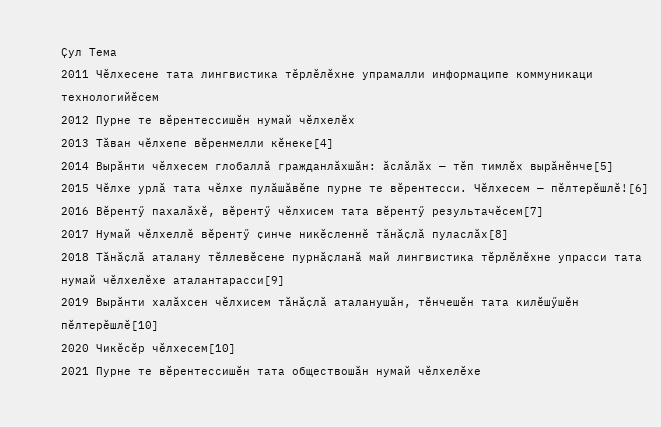Ҫул Тема
2011 Чӗлхесене тата лингвистика тӗрлӗлӗхне упрамалли информаципе коммуникаци технологийӗсем
2012 Пурне те вӗрентессишӗн нумай чӗлхелӗх
2013 Тӑван чӗлхепе вӗренмелли кӗнеке[4]
2014 Вырӑнти чӗлхесем глобаллӑ гражданлӑхшӑн: ӑслӑлӑх — тӗп тимлӗх вырӑнӗнче[5]
2015 Чӗлхе урлӑ тата чӗлхе пулӑшӑвӗпе пурне те вӗрентесси. Чӗлхесем — пӗлтерӗшлӗ![6]
2016 Вӗрентӳ пахалӑхӗ, вӗрентӳ чӗлхисем тата вӗрентӳ результачӗсем[7]
2017 Нумай чӗлхеллӗ вӗрентӳ ҫинче никӗсленнӗ тӑнӑҫлӑ пуласлӑх[8]
2018 Тӑнӑҫлӑ аталану тӗллевӗсене пурнӑҫланӑ май лингвистика тӗрлӗлӗхне упрасси тата нумай чӗлхелӗхе аталантарасси[9]
2019 Вырӑнти халӑхсен чӗлхисем тӑнӑҫлӑ аталанушӑн, тӗнчешӗн тата килӗшӳшӗн пӗлтерӗшлӗ[10]
2020 Чикӗсӗр чӗлхесем[10]
2021 Пурне те вӗрентессишӗн тата обществошӑн нумай чӗлхелӗхе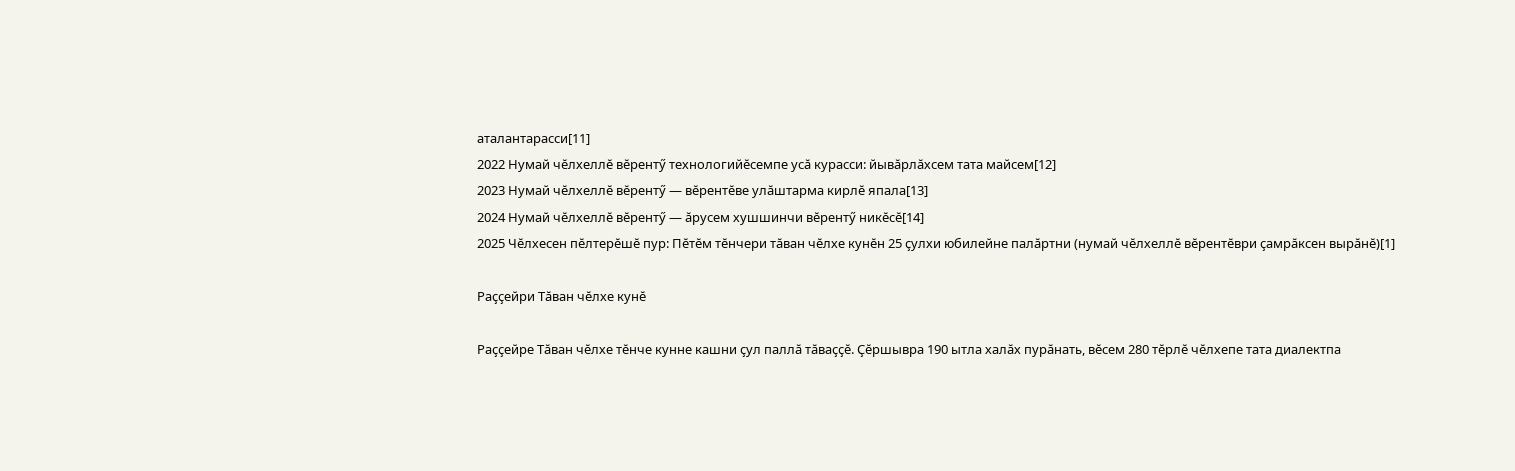аталантарасси[11]
2022 Нумай чӗлхеллӗ вӗрентӳ технологийӗсемпе усӑ курасси: йывӑрлӑхсем тата майсем[12]
2023 Нумай чӗлхеллӗ вӗрентӳ — вӗрентӗве улӑштарма кирлӗ япала[13]
2024 Нумай чӗлхеллӗ вӗрентӳ — ӑрусем хушшинчи вӗрентӳ никӗсӗ[14]
2025 Чӗлхесен пӗлтерӗшӗ пур: Пӗтӗм тӗнчери тӑван чӗлхе кунӗн 25 ҫулхи юбилейне палӑртни (нумай чӗлхеллӗ вӗрентӗври ҫамрӑксен вырӑнӗ)[1]

Раҫҫейри Тӑван чӗлхе кунӗ

Раҫҫейре Тӑван чӗлхе тӗнче кунне кашни ҫул паллӑ тӑваҫҫӗ. Ҫӗршывра 190 ытла халӑх пурӑнать, вӗсем 280 тӗрлӗ чӗлхепе тата диалектпа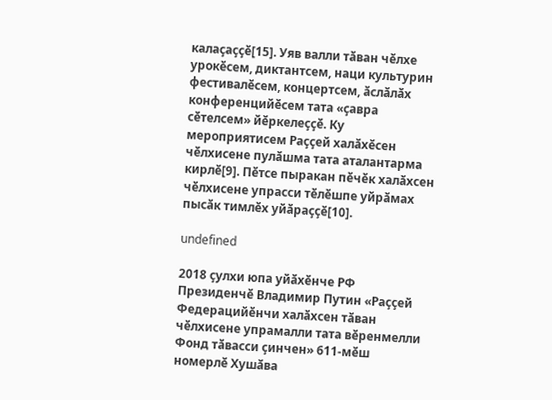калаҫаҫҫӗ[15]. Уяв валли тӑван чӗлхе урокӗсем, диктантсем, наци культурин фестивалӗсем, концертсем, ӑслӑлӑх конференцийӗсем тата «ҫавра сӗтелсем» йӗркелеҫҫӗ. Ку мероприятисем Раҫҫей халӑхӗсен чӗлхисене пулӑшма тата аталантарма кирлӗ[9]. Пӗтсе пыракан пӗчӗк халӑхсен чӗлхисене упрасси тӗлӗшпе уйрӑмах пысӑк тимлӗх уйӑраҫҫӗ[10].

undefined

2018 ҫулхи юпа уйӑхӗнче РФ Президенчӗ Владимир Путин «Раҫҫей Федерацийӗнчи халӑхсен тӑван чӗлхисене упрамалли тата вӗренмелли Фонд тӑвасси ҫинчен» 611-мӗш номерлӗ Хушӑва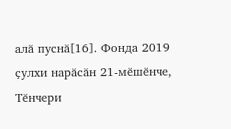алӑ пуснӑ[16]. Фонда 2019 ҫулхи нарӑсӑн 21-мӗшӗнче, Тӗнчери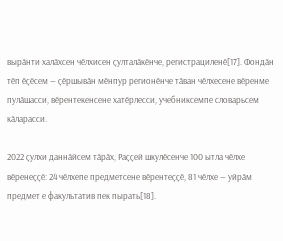вырӑнти халӑхсен чӗлхисен ҫулталӑкӗнче, регистрациленӗ[17]. Фондӑн тӗп ӗҫӗсем — ҫӗршывӑн мӗнпур регионӗнче тӑван чӗлхесене вӗренме пулӑшасси, вӗрентекенсене хатӗрлесси, учебниксемпе словарьсем кӑларасси.

2022 ҫулхи даннӑйсем тӑрӑх, Раҫҫей шкулӗсенче 100 ытла чӗлхе вӗренеҫҫӗ: 24 чӗлхепе предметсене вӗрентеҫҫӗ, 81 чӗлхе — уйрӑм предмет е факультатив пек пырать[18].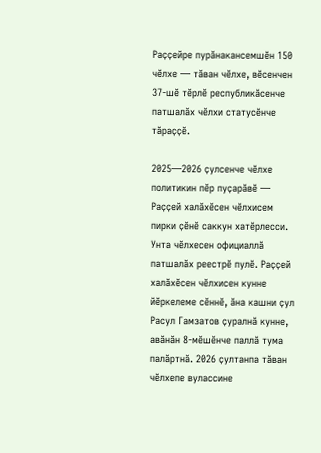Раҫҫейре пурӑнакансемшӗн 150 чӗлхе — тӑван чӗлхе, вӗсенчен 37-шӗ тӗрлӗ республикӑсенче патшалӑх чӗлхи статусӗнче тӑраҫҫӗ.

2025—2026 ҫулсенче чӗлхе политикин пӗр пуҫарӑвӗ — Раҫҫей халӑхӗсен чӗлхисем пирки ҫӗнӗ саккун хатӗрлесси. Унта чӗлхесен официаллӑ патшалӑх реестрӗ пулӗ. Раҫҫей халӑхӗсен чӗлхисен кунне йӗркелеме сӗннӗ, ӑна кашни ҫул Расул Гамзатов ҫуралнӑ кунне, авӑнӑн 8-мӗшӗнче паллӑ тума палӑртнӑ. 2026 ҫултанпа тӑван чӗлхепе вулассине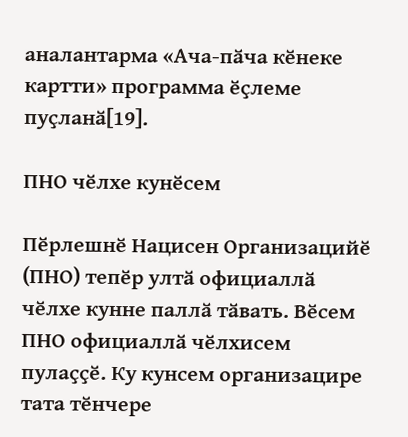аналантарма «Ача-пӑча кӗнеке картти» программа ӗҫлеме пуҫланӑ[19].

ПНО чӗлхе кунӗсем

Пӗрлешнӗ Нацисен Организацийӗ (ПНО) тепӗр ултӑ официаллӑ чӗлхе кунне паллӑ тӑвать. Вӗсем ПНО официаллӑ чӗлхисем пулаҫҫӗ. Ку кунсем организацире тата тӗнчере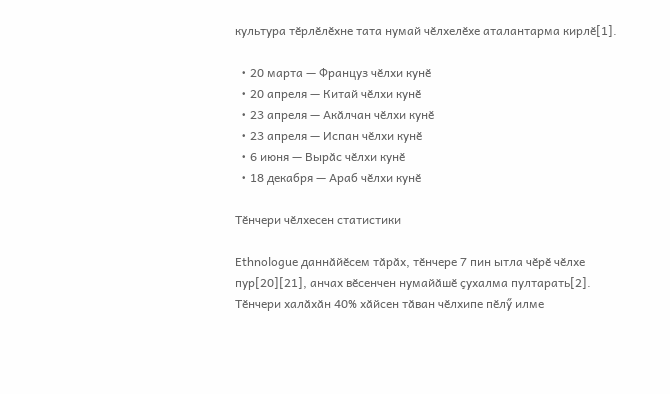культура тӗрлӗлӗхне тата нумай чӗлхелӗхе аталантарма кирлӗ[1].

  • 20 марта — Француз чӗлхи кунӗ
  • 20 апреля — Китай чӗлхи кунӗ
  • 23 апреля — Акӑлчан чӗлхи кунӗ
  • 23 апреля — Испан чӗлхи кунӗ
  • 6 июня — Вырӑс чӗлхи кунӗ
  • 18 декабря — Араб чӗлхи кунӗ

Тӗнчери чӗлхесен статистики

Ethnologue даннӑйӗсем тӑрӑх, тӗнчере 7 пин ытла чӗрӗ чӗлхе пур[20][21], анчах вӗсенчен нумайӑшӗ ҫухалма пултарать[2]. Тӗнчери халӑхӑн 40% хӑйсен тӑван чӗлхипе пӗлӳ илме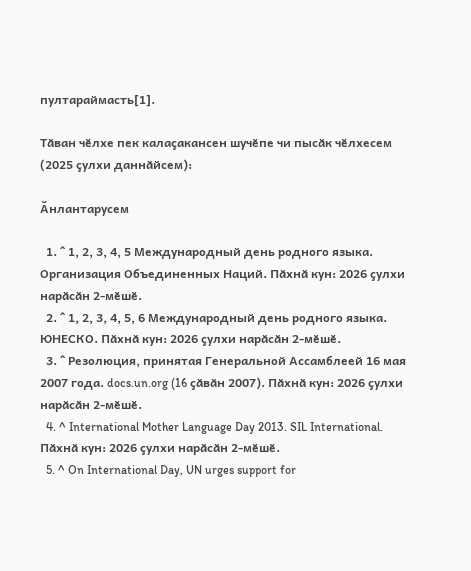пултараймасть[1].

Тӑван чӗлхе пек калаҫакансен шучӗпе чи пысӑк чӗлхесем (2025 ҫулхи даннӑйсем):

Ӑнлантарусем

  1. ^ 1, 2, 3, 4, 5 Международный день родного языка. Организация Объединенных Наций. Пӑхнӑ кун: 2026 ҫулхи нарӑсӑн 2-мӗшӗ.
  2. ^ 1, 2, 3, 4, 5, 6 Международный день родного языка. ЮНЕСКО. Пӑхнӑ кун: 2026 ҫулхи нарӑсӑн 2-мӗшӗ.
  3. ^ Резолюция, принятая Генеральной Ассамблеей 16 мая 2007 года. docs.un.org (16 ҫӑвӑн 2007). Пӑхнӑ кун: 2026 ҫулхи нарӑсӑн 2-мӗшӗ.
  4. ^ International Mother Language Day 2013. SIL International. Пӑхнӑ кун: 2026 ҫулхи нарӑсӑн 2-мӗшӗ.
  5. ^ On International Day, UN urges support for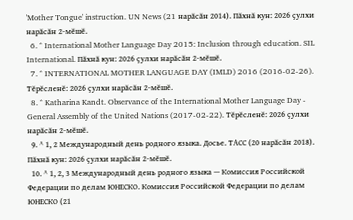'Mother Tongue' instruction. UN News (21 нарӑсӑн 2014). Пӑхнӑ кун: 2026 ҫулхи нарӑсӑн 2-мӗшӗ.
  6. ^ International Mother Language Day 2015: Inclusion through education. SIL International. Пӑхнӑ кун: 2026 ҫулхи нарӑсӑн 2-мӗшӗ.
  7. ^ INTERNATIONAL MOTHER LANGUAGE DAY (IMLD) 2016 (2016-02-26). Тӗрӗсленӗ: 2026 ҫулхи нарӑсӑн 2-мӗшӗ.
  8. ^ Katharina Kandt. Observance of the International Mother Language Day - General Assembly of the United Nations (2017-02-22). Тӗрӗсленӗ: 2026 ҫулхи нарӑсӑн 2-мӗшӗ.
  9. ^ 1, 2 Международный день родного языка. Досье. ТАСС (20 нарӑсӑн 2018). Пӑхнӑ кун: 2026 ҫулхи нарӑсӑн 2-мӗшӗ.
  10. ^ 1, 2, 3 Международный день родного языка — Комиссия Российской Федерации по делам ЮНЕСКО. Комиссия Российской Федерации по делам ЮНЕСКО (21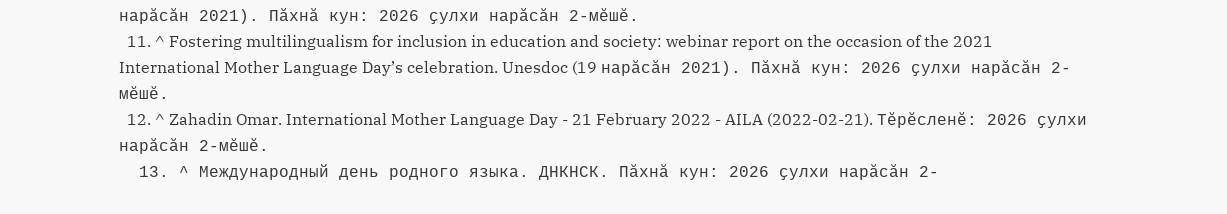нарӑсӑн 2021). Пӑхнӑ кун: 2026 ҫулхи нарӑсӑн 2-мӗшӗ.
  11. ^ Fostering multilingualism for inclusion in education and society: webinar report on the occasion of the 2021 International Mother Language Day’s celebration. Unesdoc (19 нарӑсӑн 2021). Пӑхнӑ кун: 2026 ҫулхи нарӑсӑн 2-мӗшӗ.
  12. ^ Zahadin Omar. International Mother Language Day - 21 February 2022 - AILA (2022-02-21). Тӗрӗсленӗ: 2026 ҫулхи нарӑсӑн 2-мӗшӗ.
  13. ^ Международный день родного языка. ДНКНСК. Пӑхнӑ кун: 2026 ҫулхи нарӑсӑн 2-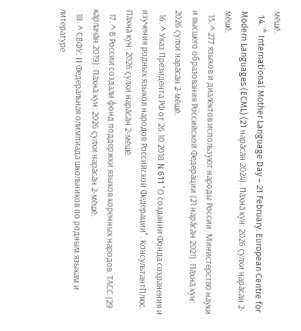мӗшӗ.
  14. ^ International Mother Language Day – 21 February. European Centre for Modern Languages (ECML) (21 нарӑсӑн 2024). Пӑхнӑ кун: 2026 ҫулхи нарӑсӑн 2-мӗшӗ.
  15. ^ 277 языков и диалектов используют народы России. Министерство науки и высшего образования Российской Федерации (21 нарӑсӑн 2021). Пӑхнӑ кун: 2026 ҫулхи нарӑсӑн 2-мӗшӗ.
  16. ^ Указ Президента РФ от 26.10.2018 N 611 "О создании Фонда сохранения и изучения родных языков народов Российской Федерации". КонсультантПлюс. Пӑхнӑ кун: 2026 ҫулхи нарӑсӑн 2-мӗшӗ.
  17. ^ В России создали фонд поддержки языков коренных народов. ТАСС (29 кӑрлачӑн 2019). Пӑхнӑ кун: 2026 ҫулхи нарӑсӑн 2-мӗшӗ.
  18. ^ СВФУ: II Федеральная олимпиада школьников по родным языкам и литературе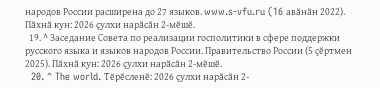народов России расширена до 27 языков. www.s-vfu.ru (16 авӑнӑн 2022). Пӑхнӑ кун: 2026 ҫулхи нарӑсӑн 2-мӗшӗ.
  19. ^ Заседание Совета по реализации госполитики в сфере поддержки русского языка и языков народов России. Правительство России (5 ҫӗртмен 2025). Пӑхнӑ кун: 2026 ҫулхи нарӑсӑн 2-мӗшӗ.
  20. ^ The world. Тӗрӗсленӗ: 2026 ҫулхи нарӑсӑн 2-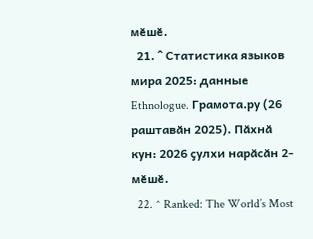мӗшӗ.
  21. ^ Статистика языков мира 2025: данные Ethnologue. Грамота.ру (26 раштавӑн 2025). Пӑхнӑ кун: 2026 ҫулхи нарӑсӑн 2-мӗшӗ.
  22. ^ Ranked: The World’s Most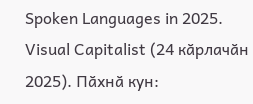Spoken Languages in 2025. Visual Capitalist (24 кӑрлачӑн 2025). Пӑхнӑ кун: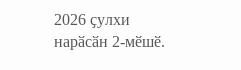2026 ҫулхи нарӑсӑн 2-мӗшӗ.